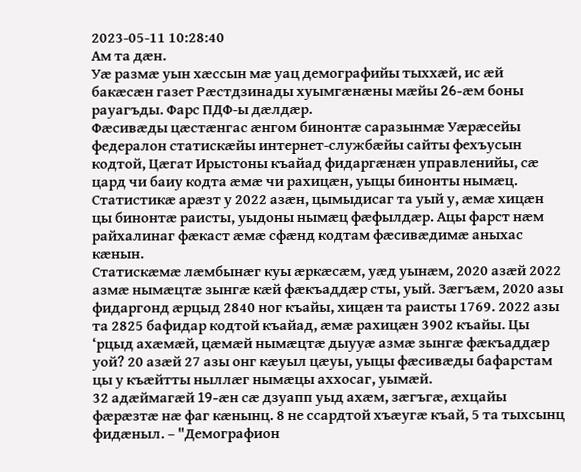2023-05-11 10:28:40
Ам та дæн.
Уæ размæ уын хæссын мæ уац демографийы тыххæй, ис æй бакæсæн газет Рæстдзинады хуымгæнæны мæйы 26-æм боны рауагъды. Фарс ПДФ-ы дæлдæр.
Фæсивæды цæстæнгас æнгом бинонтæ саразынмæ Уæрæсейы федералон статискæйы интернет-службæйы сайты фехъусын кодтой, Цæгат Ирыстоны къайад фидаргæнæн управленийы, сæ цард чи баиу кодта æмæ чи рахицæн, уыцы бинонты нымæц. Статистикæ арæзт у 2022 азæн, цымыдисаг та уый у, æмæ хицæн цы бинонтæ раисты, уыдоны нымæц фæфылдæр. Ацы фарст нæм райхалинаг фæкаст æмæ сфæнд кодтам фæсивæдимæ аныхас кæнын.
Статискæмæ лæмбынæг куы æркæсæм, уæд уынæм, 2020 азæй 2022 азмæ нымæцтæ зынгæ кæй фæкъаддæр сты, уый. Зæгъæм, 2020 азы фидаргонд æрцыд 2840 ног къайы, хицæн та раисты 1769. 2022 азы та 2825 бафидар кодтой къайад, æмæ рахицæн 3902 къайы. Цы ‘рцыд ахæмæй, цæмæй нымæцтæ дыууæ азмæ зынгæ фæкъаддæр уой? 20 азæй 27 азы онг кæуыл цæуы, уыцы фæсивæды бафарстам цы у къæйтты ныллæг нымæцы аххосаг, уымæй.
32 адæймагæй 19-æн сæ дзуапп уыд ахæм, зæгъгæ, æхцайы фæрæзтæ нæ фаг кæнынц. 8 не ссардтой хъæугæ къай, 5 та тыхсынц фидæныл. – "Демографион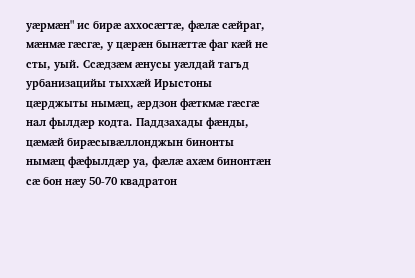уæрмæн" ис бирæ аххосæгтæ, фæлæ сæйраг, мæнмæ гæсгæ, у цæрæн бынæттæ фаг кæй не сты, уый. Ссæдзæм æнусы уæлдай тагъд урбанизацийы тыххæй Ирыстоны цæрджыты нымæц, æрдзон фæткмæ гæсгæ нал фылдæр кодта. Паддзахады фæнды, цæмæй бирæсывæллонджын бинонты нымæц фæфылдæр уа, фæлæ ахæм бинонтæн сæ бон нæу 50-70 квадратон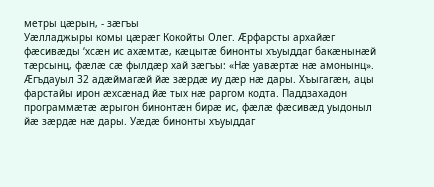метры цæрын, - зæгъы
Уæлладжыры комы цæрæг Кокойты Олег. Æрфарсты архайæг фæсивæды ‘хсæн ис ахæмтæ, кæцытæ бинонты хъуыддаг бакæнынæй тæрсынц, фæлæ сæ фылдæр хай зæгъы: «Нæ уавæртæ нæ амонынц». Æгъдауыл 32 адæймагæй йæ зæрдæ иу дæр нæ дары. Хъыгагæн, ацы фарстайы ирон æхсæнад йæ тых нæ раргом кодта. Паддзахадон программæтæ æрыгон бинонтæн бирæ ис, фæлæ фæсивæд уыдоныл йæ зæрдæ нæ дары. Уæдæ бинонты хъуыддаг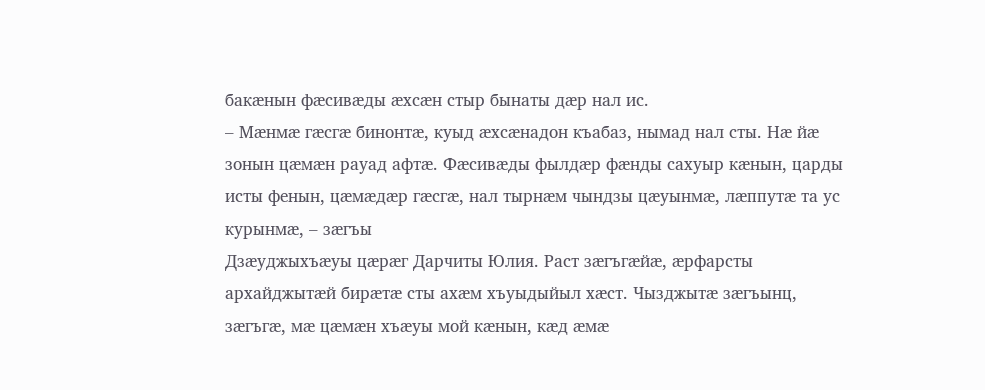бакæнын фæсивæды æхсæн стыр бынаты дæр нал ис.
– Мæнмæ гæсгæ бинонтæ, куыд æхсæнадон къабаз, нымад нал сты. Нæ йæ зонын цæмæн рауад афтæ. Фæсивæды фылдæр фæнды сахуыр кæнын, царды исты фенын, цæмæдæр гæсгæ, нал тырнæм чындзы цæуынмæ, лæппутæ та ус курынмæ, – зæгъы
Дзæуджыхъæуы цæрæг Дарчиты Юлия. Раст зæгъгæйæ, æрфарсты архайджытæй бирæтæ сты ахæм хъуыдыйыл хæст. Чызджытæ зæгъынц, зæгъгæ, мæ цæмæн хъæуы мой кæнын, кæд æмæ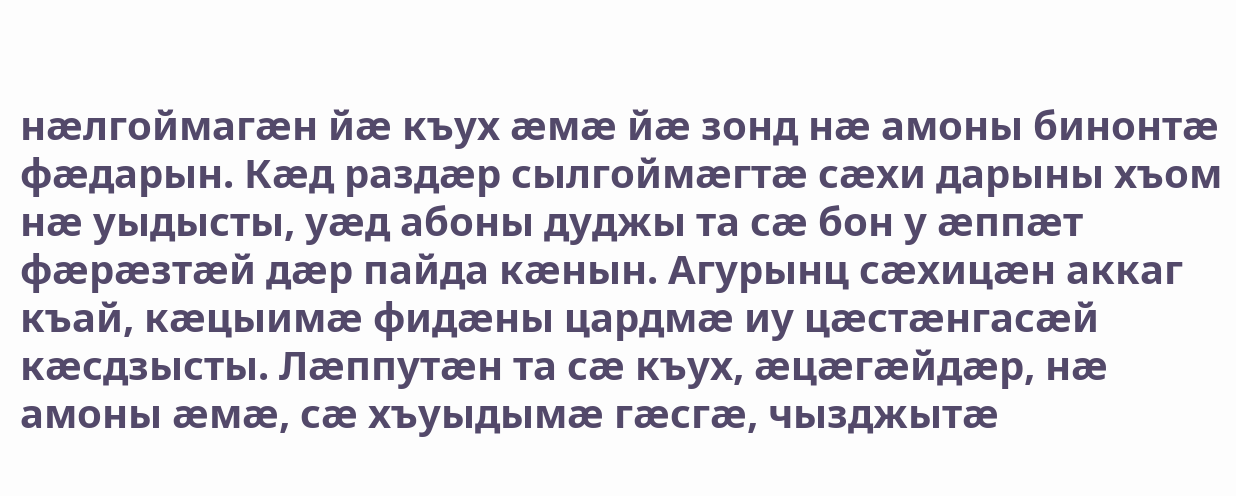нæлгоймагæн йæ къух æмæ йæ зонд нæ амоны бинонтæ фæдарын. Кæд раздæр сылгоймæгтæ сæхи дарыны хъом нæ уыдысты, уæд абоны дуджы та сæ бон у æппæт фæрæзтæй дæр пайда кæнын. Агурынц сæхицæн аккаг къай, кæцыимæ фидæны цардмæ иу цæстæнгасæй кæсдзысты. Лæппутæн та сæ къух, æцæгæйдæр, нæ амоны æмæ, сæ хъуыдымæ гæсгæ, чызджытæ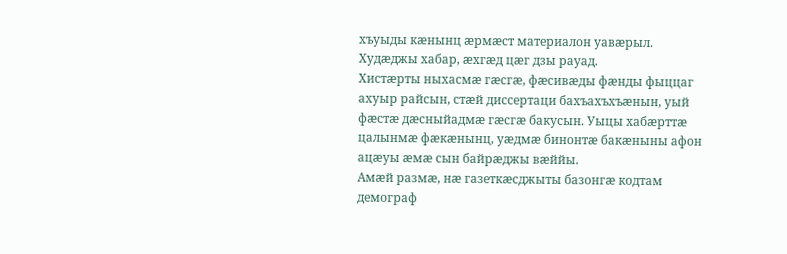хъуыды кæнынц æрмæст материалон уавæрыл. Худæджы хабар, æхгæд цæг дзы рауад.
Хистæрты ныхасмæ гæсгæ, фæсивæды фæнды фыццаг ахуыр райсын, стæй диссертаци бахъахъхъæнын, уый фæстæ дæсныйадмæ гæсгæ бакусын. Уыцы хабæрттæ цалынмæ фæкæнынц, уæдмæ бинонтæ бакæныны афон ацæуы æмæ сын байрæджы вæййы.
Амæй размæ, нæ газеткæсджыты базонгæ кодтам демограф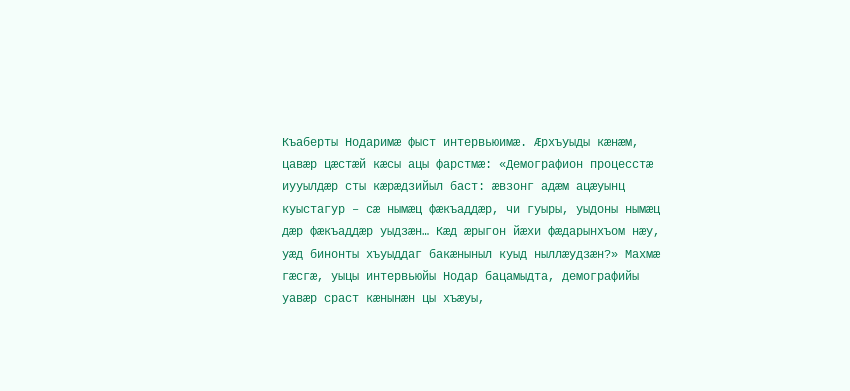Къаберты Нодаримæ фыст интервьюимæ. Æрхъуыды кæнæм, цавæр цæстæй кæсы ацы фарстмæ: «Демографион процесстæ иууылдæр сты кæрæдзийыл баст: æвзонг адæм ацæуынц куыстагур – сæ нымæц фæкъаддæр, чи гуыры, уыдоны нымæц дæр фæкъаддæр уыдзæн… Кæд æрыгон йæхи фæдарынхъом нæу, уæд бинонты хъуыддаг бакæныныл куыд ныллæудзæн?» Махмæ гæсгæ, уыцы интервьюйы Нодар бацамыдта, демографийы уавæр сраст кæнынæн цы хъæуы,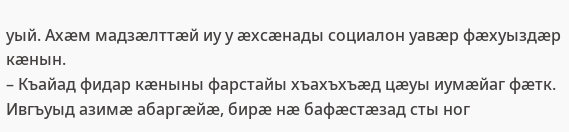уый. Ахæм мадзæлттæй иу у æхсæнады социалон уавæр фæхуыздæр кæнын.
– Къайад фидар кæныны фарстайы хъахъхъæд цæуы иумæйаг фæтк. Ивгъуыд азимæ абаргæйæ, бирæ нæ бафæстæзад сты ног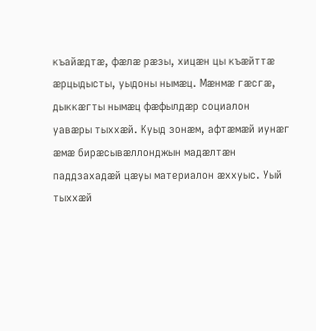къайæдтæ, фæлæ рæзы, хицæн цы къæйттæ æрцыдысты, уыдоны нымæц. Мæнмæ гæсгæ, дыккæгты нымæц фæфылдæр социалон уавæры тыххæй. Куыд зонæм, афтæмæй иунæг æмæ бирæсывæллонджын мадæлтæн паддзахадæй цæуы материалон æххуыс. Уый тыххæй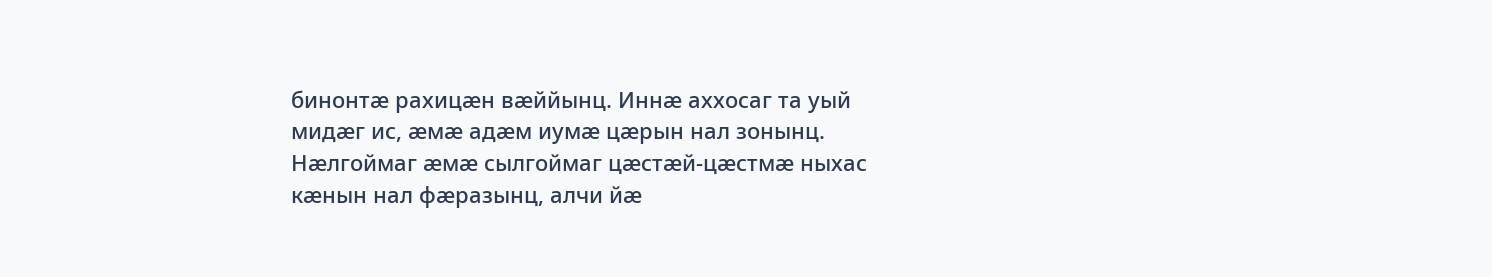бинонтæ рахицæн вæййынц. Иннæ аххосаг та уый мидæг ис, æмæ адæм иумæ цæрын нал зонынц. Нæлгоймаг æмæ сылгоймаг цæстæй-цæстмæ ныхас кæнын нал фæразынц, алчи йæ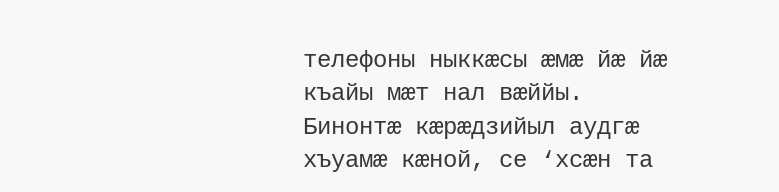телефоны ныккæсы æмæ йæ йæ къайы мæт нал вæййы. Бинонтæ кæрæдзийыл аудгæ хъуамæ кæной, се ‘хсæн та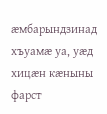æмбарындзинад хъуамæ уа, уæд хицæн кæныны фарст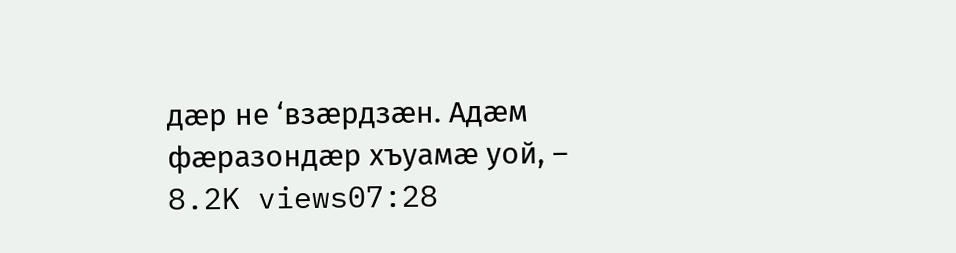дæр не ‘взæрдзæн. Адæм фæразондæр хъуамæ уой, –
8.2K views07:28